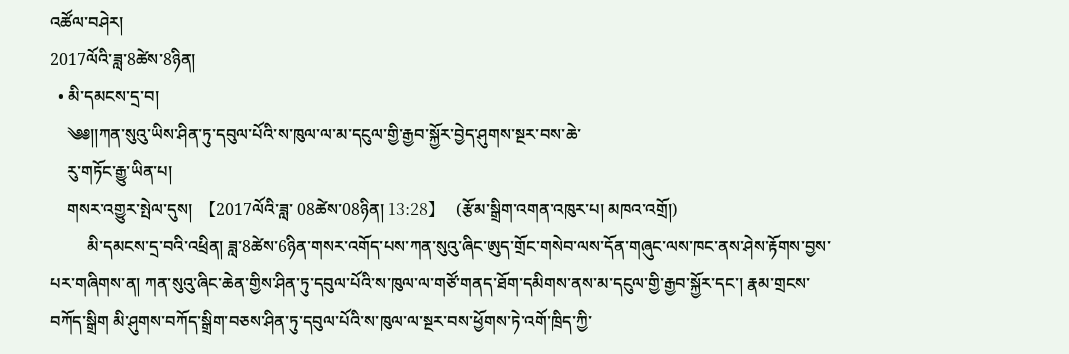འཚོལ་བཤེར།
2017ལོའི་ཟླ་8ཚེས་8ཉིན།
  • མི་དམངས་དྲ་བ།
    ༄༅།།ཀན་སུའུ་ཡིས་ཤིན་ཏུ་དབུལ་པོའི་ས་ཁུལ་ལ་མ་དངུལ་གྱི་རྒྱབ་སྐྱོར་བྱེད་ཤུགས་སྔར་བས་ཆེ་
    རུ་གཏོང་རྒྱུ་ཡིན་པ།
    གསར་འགྱུར་སྤེལ་དུས།  【2017ལོའི་ཟླ་ 08ཚེས་08ཉིན། 13:28】   (རྩོམ་སྒྲིག་འགན་འཁུར་པ། མཁའ་འགྲོ།)
         མི་དམངས་དྲ་བའི་འཕྲིན། ཟླ་8ཚེས་6ཉིན་གསར་འགོད་པས་ཀན་སུའུ་ཞིང་ཨུད་གྲོང་གསེབ་ལས་དོན་གཞུང་ལས་ཁང་ནས་ཤེས་རྟོགས་བྱས་པར་གཞིགས་ན། ཀན་སུའུ་ཞིང་ཆེན་གྱིས་ཤིན་ཏུ་དབུལ་པོའི་ས་ཁུལ་ལ་གཙོ་གནད་ཐོག་དམིགས་ནས་མ་དངུལ་གྱི་རྒྱབ་སྐྱོར་དང་། རྣམ་གྲངས་བཀོད་སྒྲིག མི་ཤུགས་བཀོད་སྒྲིག་བཅས་ཤིན་ཏུ་དབུལ་པོའི་ས་ཁུལ་ལ་སྔར་བས་ཕྱོགས་ཏེ་འགོ་ཁྲིད་ཀྱི་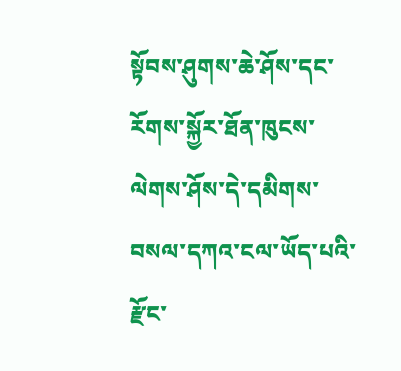སྟོབས་ཤུགས་ཆེ་ཤོས་དང་རོགས་སྐྱོར་ཐོན་ཁུངས་ལེགས་ཤོས་དེ་དམིགས་བསལ་དཀའ་ངལ་ཡོད་པའི་རྫོང་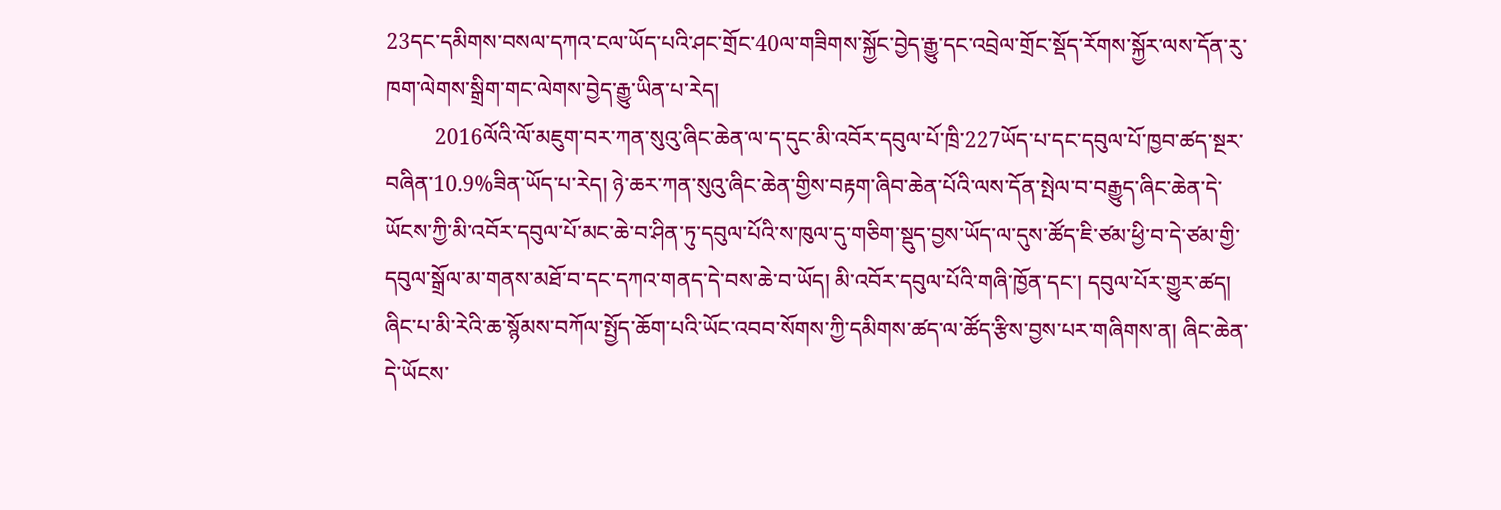23དང་དམིགས་བསལ་དཀའ་ངལ་ཡོད་པའི་ཤང་གྲོང་40ལ་གཟིགས་སྐྱོང་བྱེད་རྒྱུ་དང་འབྲེལ་གྲོང་སྡོད་རོགས་སྐྱོར་ལས་དོན་རུ་ཁག་ལེགས་སྒྲིག་གང་ལེགས་བྱེད་རྒྱུ་ཡིན་པ་རེད།
         2016ལོའི་ལོ་མཇུག་བར་ཀན་སུའུ་ཞིང་ཆེན་ལ་ད་དུང་མི་འབོར་དབུལ་པོ་ཁྲི་227ཡོད་པ་དང་དབུལ་པོ་ཁྱབ་ཚད་སྔར་བཞིན་10.9%ཟིན་ཡོད་པ་རེད། ཉེ་ཆར་ཀན་སུའུ་ཞིང་ཆེན་གྱིས་བརྟག་ཞིབ་ཆེན་པོའི་ལས་དོན་སྤེལ་བ་བརྒྱུད་ཞིང་ཆེན་དེ་ཡོངས་ཀྱི་མི་འབོར་དབུལ་པོ་མང་ཆེ་བ་ཤིན་ཏུ་དབུལ་པོའི་ས་ཁུལ་དུ་གཅིག་སྡུད་བྱས་ཡོད་ལ་དུས་ཚོད་ཇི་ཙམ་ཕྱི་བ་དེ་ཙམ་གྱི་དབུལ་སྒྲོལ་མ་གནས་མཐོ་བ་དང་དཀའ་གནད་དེ་བས་ཆེ་བ་ཡོད། མི་འབོར་དབུལ་པོའི་གཞི་ཁྱོན་དང་། དབུལ་པོར་གྱུར་ཚད། ཞིང་པ་མི་རེའི་ཆ་སྙོམས་བཀོལ་སྤྱོད་ཆོག་པའི་ཡོང་འབབ་སོགས་ཀྱི་དམིགས་ཚད་ལ་ཚོད་རྩིས་བྱས་པར་གཞིགས་ན། ཞིང་ཆེན་དེ་ཡོངས་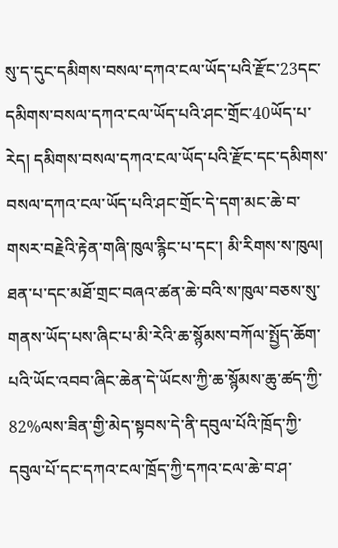སུ་ད་དུང་དམིགས་བསལ་དཀའ་ངལ་ཡོད་པའི་རྫོང་23དང་དམིགས་བསལ་དཀའ་ངལ་ཡོད་པའི་ཤང་གྲོང་40ཡོད་པ་རེད། དམིགས་བསལ་དཀའ་ངལ་ཡོད་པའི་རྫོང་དང་དམིགས་བསལ་དཀའ་ངལ་ཡོད་པའི་ཤང་གྲོང་དེ་དག་མང་ཆེ་བ་གསར་བརྗེའི་རྟེན་གཞི་ཁུལ་རྙིང་པ་དང་། མི་རིགས་ས་ཁུལ། ཐན་པ་དང་མཐོ་གྲང་བཞའ་ཚན་ཆེ་བའི་ས་ཁུལ་བཅས་སུ་གནས་ཡོད་པས་ཞིང་པ་མི་རེའི་ཆ་སྙོམས་བཀོལ་སྤྱོད་ཆོག་པའི་ཡོང་འབབ་ཞིང་ཆེན་དེ་ཡོངས་ཀྱི་ཆ་སྙོམས་ཆུ་ཚད་ཀྱི་82%ལས་ཟིན་གྱི་མེད་སྟབས་དེ་ནི་དབུལ་པོའི་ཁྲོད་ཀྱི་དབུལ་པོ་དང་དཀའ་ངལ་ཁྲོད་ཀྱི་དཀའ་ངལ་ཆེ་བ་ཤ་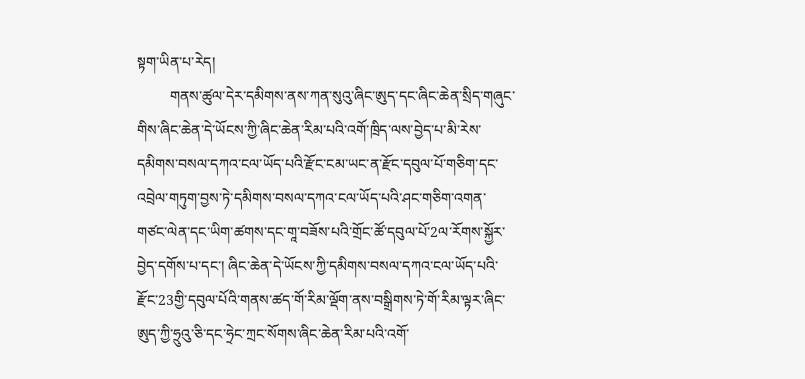སྟག་ཡིན་པ་རེད།
         གནས་ཚུལ་དེར་དམིགས་ནས་ཀན་སུའུ་ཞིང་ཨུད་དང་ཞིང་ཆེན་སྲིད་གཞུང་གིས་ཞིང་ཆེན་དེ་ཡོངས་ཀྱི་ཞིང་ཆེན་རིམ་པའི་འགོ་ཁྲིད་ལས་བྱེད་པ་མི་རེས་དམིགས་བསལ་དཀའ་ངལ་ཡོད་པའི་རྫོང་ངམ་ཡང་ན་རྫོང་དབུལ་པོ་གཅིག་དང་འབྲེལ་གཏུག་བྱས་ཏེ་དམིགས་བསལ་དཀའ་ངལ་ཡོད་པའི་ཤང་གཅིག་འགན་གཙང་ལེན་དང་ཡིག་ཚགས་དང་གཱ་བཟོས་པའི་གྲོང་ཚོ་དབུལ་པོ་2ལ་རོགས་སྐྱོར་བྱེད་དགོས་པ་དང་། ཞིང་ཆེན་དེ་ཡོངས་ཀྱི་དམིགས་བསལ་དཀའ་ངལ་ཡོད་པའི་རྫོང་23གྱི་དབུལ་པོའི་གནས་ཚད་གོ་རིམ་ལྡོག་ནས་བསྒྲིགས་ཏེ་གོ་རིམ་ལྟར་ཞིང་ཨུད་ཀྱི་ཧྲུའུ་ཅི་དང་ཧྲེང་ཀྲང་སོགས་ཞིང་ཆེན་རིམ་པའི་འགོ་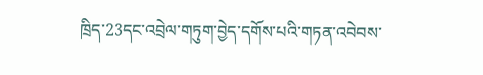ཁྲིད་23དང་འབྲེལ་གཏུག་བྱེད་དགོས་པའི་གཏན་འབེབས་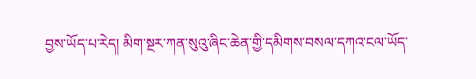བྱས་ཡོད་པ་རེད། མིག་སྔར་ཀན་སུའུ་ཞིང་ཆེན་གྱི་དམིགས་བསལ་དཀའ་ངལ་ཡོད་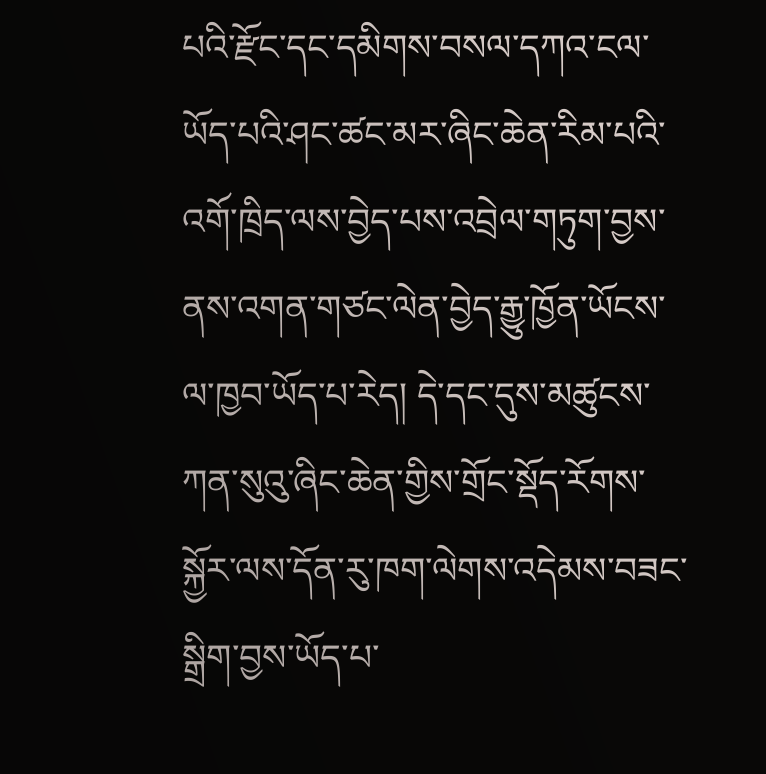པའི་རྫོང་དང་དམིགས་བསལ་དཀའ་ངལ་ཡོད་པའི་ཤང་ཚང་མར་ཞིང་ཆེན་རིམ་པའི་འགོ་ཁྲིད་ལས་བྱེད་པས་འབྲེལ་གཏུག་བྱས་ནས་འགན་གཙང་ལེན་བྱེད་རྒྱུ་ཁྱོན་ཡོངས་ལ་ཁྱབ་ཡོད་པ་རེད། དེ་དང་དུས་མཚུངས་ཀན་སུའུ་ཞིང་ཆེན་གྱིས་གྲོང་སྡོད་རོགས་སྐྱོར་ལས་དོན་རུ་ཁག་ལེགས་འདེམས་བཟང་སྒྲིག་བྱས་ཡོད་པ་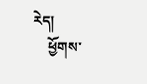རེད།
    ཕྱོགས་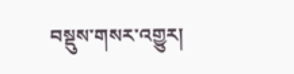བསྡུས་གསར་འགྱུར།